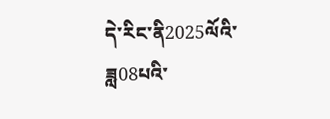དེ་རིང་ནི2025ལོའི་ཟླ08པའི་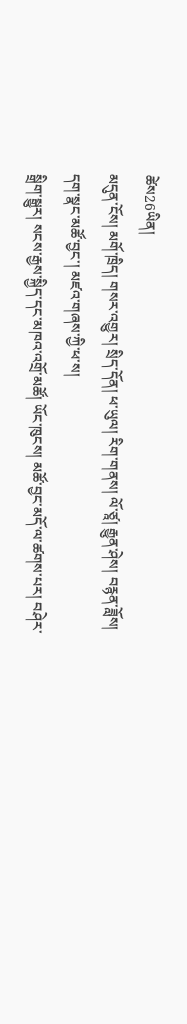ཚེས26ཡིན།
མདུན་ངོས། མགོ་ཁྲིད། གསར་འགྱུར། སྲིད་དོན། ཕ་ཡུལ། རིག་གནས། ལོ་ཙཱ། རྒྱུན་ཤེས། བརྙན་ཟློས།
དག་སྣང་མཚོ་བྱང་། མཛའ་གཞས་ཀྱི་ཕ་ས།
སྒྲིག་སྒྱུར། སངས་རྒྱས་སྐྱིད་དང་མཁའ་འགྲོ་མཚོ། ཡོང་ཁུངས། མཚོ་བྱང་མདོ་ལ་ཚགས་པར། བཤེར་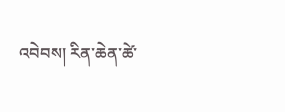འབེབས། རིན་ཆེན་ཚེ་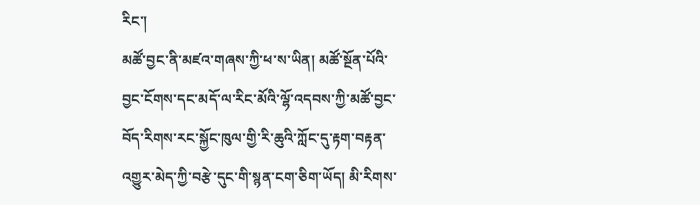རིང་།
མཚོ་བྱང་ནི་མཛའ་གཞས་ཀྱི་ཕ་ས་ཡིན། མཚོ་སྔོན་པོའི་བྱང་ངོགས་དང་མདོ་ལ་རིང་མོའི་ལྷོ་འདབས་ཀྱི་མཚོ་བྱང་བོད་རིགས་རང་སྐྱོང་ཁུལ་གྱི་རི་ཆུའི་ཀློང་དུ་རྟག་བརྟན་འགྱུར་མེད་ཀྱི་བརྩེ་དུང་གི་སྙན་ངག་ཅིག་ཡོད། མི་རིགས་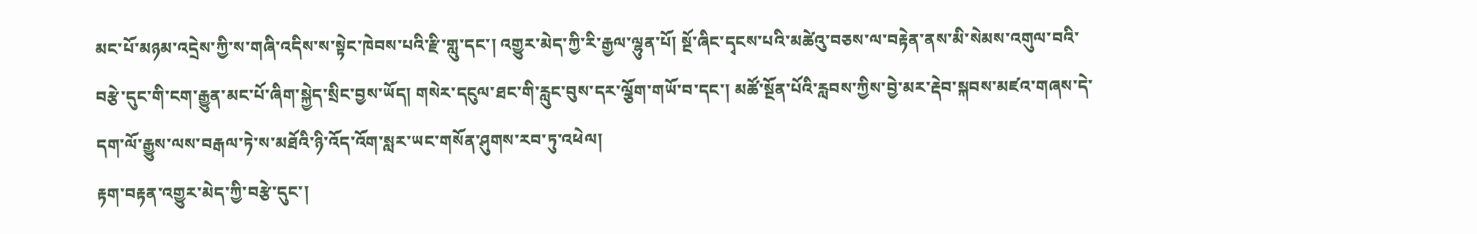མང་པོ་མཉམ་འདྲེས་ཀྱི་ས་གཞི་འདིས་ས་སྟེང་ཁེབས་པའི་རྫི་གླུ་དང་། འགྱུར་མེད་ཀྱི་རི་རྒྱལ་ལྷུན་པོ། སྔོ་ཞིང་དྭངས་པའི་མཚེའུ་བཅས་ལ་བརྟེན་ནས་མི་སེམས་འགུལ་བའི་བརྩེ་དུང་གི་ངག་རྒྱུན་མང་པོ་ཞིག་སྐྱེད་སྲིང་བྱས་ཡོད། གསེར་དངུལ་ཐང་གི་རླུང་བུས་དར་ལྕོག་གཡོ་བ་དང་། མཚོ་སྔོན་པོའི་རླབས་ཀྱིས་བྱེ་མར་རྡེབ་སྐབས་མཛའ་གཞས་དེ་དག་ལོ་རྒྱུས་ལས་བརྒལ་ཏེ་ས་མཐོའི་ཉི་འོད་འོག་སླར་ཡང་གསོན་ཤུགས་རབ་ཏུ་འཕེལ།
རྟག་བརྟན་འགྱུར་མེད་ཀྱི་བརྩེ་དུང་།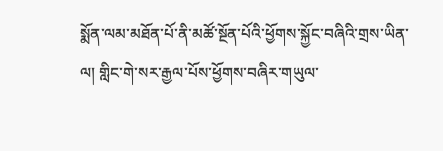སྨོན་ལམ་མཐོན་པོ་ནི་མཚོ་སྔོན་པོའི་ཕྱོགས་སྐྱོང་བཞིའི་གྲས་ཡིན་ལ། གླིང་གེ་སར་རྒྱལ་པོས་ཕྱོགས་བཞིར་གཡུལ་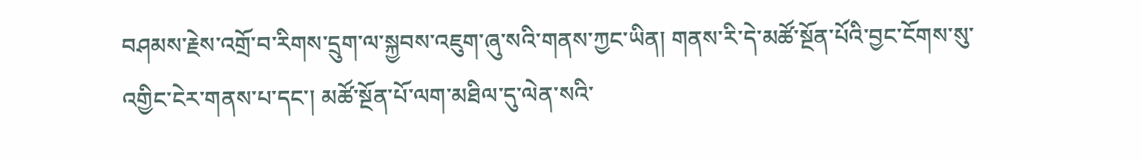བཤམས་རྗེས་འགྲོ་བ་རིགས་དྲུག་ལ་སྐྱབས་འཇུག་ཞུ་སའི་གནས་ཀྱང་ཡིན། གནས་རི་དེ་མཚོ་སྔོན་པོའི་བྱང་ངོགས་སུ་འགྱིང་ངེར་གནས་པ་དང་། མཚོ་སྔོན་པོ་ལག་མཐིལ་དུ་ལེན་སའི་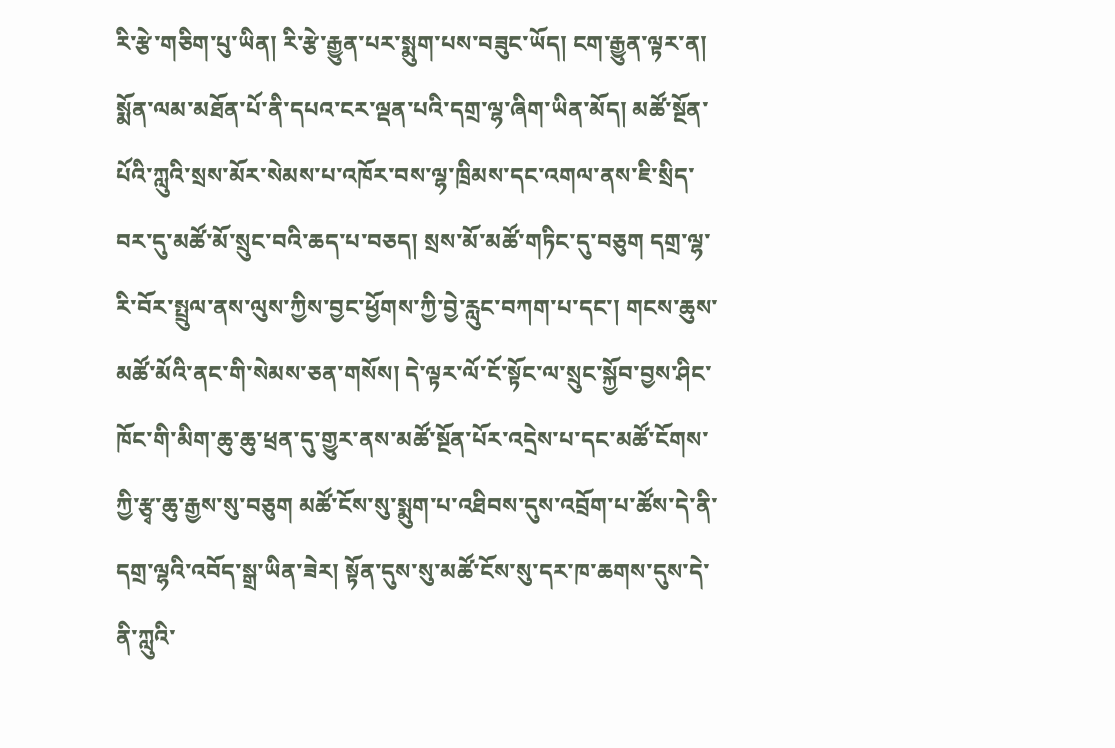རི་རྩེ་གཅིག་པུ་ཡིན། རི་རྩེ་རྒྱུན་པར་སྨུག་པས་བཟུང་ཡོད། ངག་རྒྱུན་ལྟར་ན། སྨོན་ལམ་མཐོན་པོ་ནི་དཔའ་ངར་ལྡན་པའི་དགྲ་ལྷ་ཞིག་ཡིན་མོད། མཚོ་སྔོན་པོའི་ཀླུའི་སྲས་མོར་སེམས་པ་འཁོར་བས་ལྷ་ཁྲིམས་དང་འགལ་ནས་ཇི་སྲིད་བར་དུ་མཚོ་མོ་སྲུང་བའི་ཆད་པ་བཅད། སྲས་མོ་མཚོ་གཏིང་དུ་བཅུག དགྲ་ལྷ་རི་བོར་སྤྲུལ་ནས་ལུས་ཀྱིས་བྱང་ཕྱོགས་ཀྱི་བྱེ་རླུང་བཀག་པ་དང་། གངས་ཆུས་མཚོ་མོའི་ནང་གི་སེམས་ཅན་གསོས། དེ་ལྟར་ལོ་ངོ་སྟོང་ལ་སྲུང་སྐྱོབ་བྱས་ཤིང་ཁོང་གི་མིག་ཆུ་ཆུ་ཕྲན་དུ་གྱུར་ནས་མཚོ་སྔོན་པོར་འདྲེས་པ་དང་མཚོ་ངོགས་ཀྱི་རྩྭ་ཆུ་རྒྱས་སུ་བཅུག མཚོ་ངོས་སུ་སྨུག་པ་འཐིབས་དུས་འབྲོག་པ་ཚོས་དེ་ནི་དགྲ་ལྷའི་འབོད་སྒྲ་ཡིན་ཟེར། སྟོན་དུས་སུ་མཚོ་ངོས་སུ་དར་ཁ་ཆགས་དུས་དེ་ནི་ཀླུའི་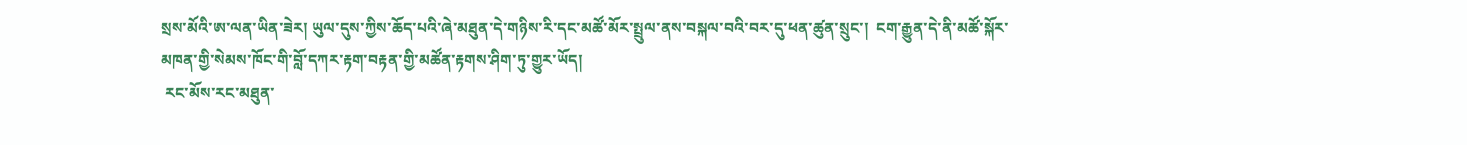སྲས་མོའི་ཨ་ལན་ཡིན་ཟེར། ཡུལ་དུས་ཀྱིས་ཆོད་པའི་ཞེ་མཐུན་དེ་གཉིས་རི་དང་མཚོ་མོར་སྤྲུལ་ནས་བསྐལ་བའི་བར་དུ་ཕན་ཚུན་སྲུང་།  ངག་རྒྱུན་དེ་ནི་མཚོ་སྐོར་མཁན་གྱི་སེམས་ཁོང་གི་བློ་དཀར་རྟག་བརྟན་གྱི་མཚོན་རྟགས་ཤིག་ཏུ་གྱུར་ཡོད།
 རང་མོས་རང་མཐུན་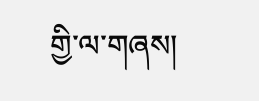གྱི་ལ་གཞས།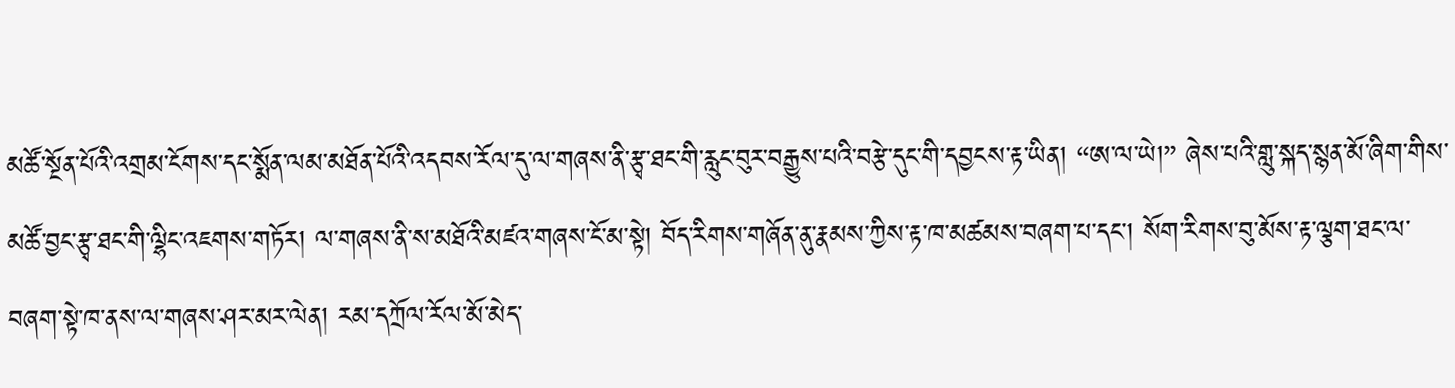མཚོ་སྔོན་པོའི་འགྲམ་ངོགས་དང་སྨོན་ལམ་མཐོན་པོའི་འདབས་རོལ་དུ་ལ་གཞས་ནི་རྩྭ་ཐང་གི་རླུང་བུར་བརྒྱུས་པའི་བརྩེ་དུང་གི་དབྱངས་རྟ་ཡིན། “ཨ་ལ་ཡེ།” ཞེས་པའི་གླུ་སྐད་སྙན་མོ་ཞིག་གིས་མཚོ་བྱང་རྩྭ་ཐང་གི་ལྷིང་འཇགས་གཏོར། ལ་གཞས་ནི་ས་མཐོའི་མཛའ་གཞས་ངོ་མ་སྟེ། བོད་རིགས་གཞོན་ནུ་རྣམས་ཀྱིས་རྟ་ཁ་མཚམས་བཞག་པ་དང་། སོག་རིགས་བུ་མོས་རྟ་ལྕག་ཐང་ལ་བཞག་སྟེ་ཁ་ནས་ལ་གཞས་ཤར་མར་ལེན། རམ་དཀྲོལ་རོལ་མོ་མེད་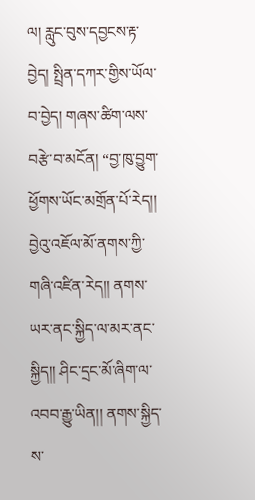ལ། རླུང་བུས་དབྱངས་རྟ་བྱེད། སྤྲིན་དཀར་གྱིས་ཡོལ་བ་བྱེད། གཞས་ཚིག་ལས་བརྩེ་བ་མངོན། “བྱ་ཁུ་བྱུག་ཕྱོགས་ཡོང་མགྲོན་པོ་རེད།། བྱེའུ་འཇོལ་མོ་ནགས་ཀྱི་གཞི་འཛིན་རེད།། ནགས་ཡར་ནང་སྐྱིད་ལ་མར་ནང་སྐྱིད།། ཤིང་དྲང་མོ་ཞིག་ལ་འབབ་རྒྱུ་ཡིན།། ནགས་སྐྱིད་ས་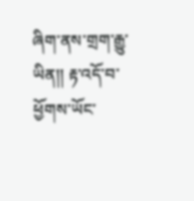ཞིག་ནས་གྲག་རྒྱུ་ཡིན།། རྟ་འདོ་བ་ཕྱོགས་ཡོང་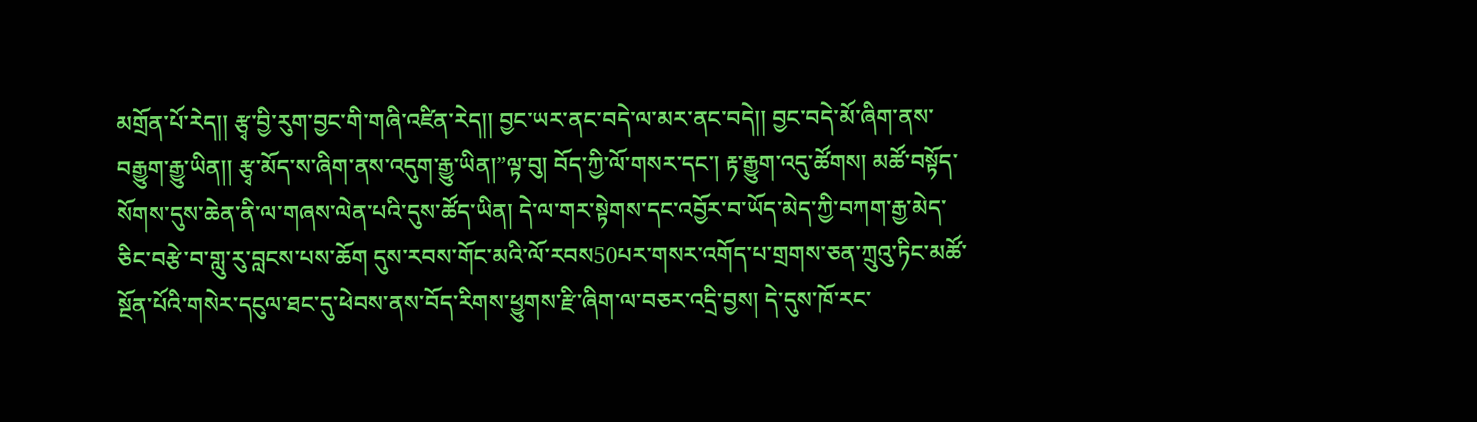མགྲོན་པོ་རེད།། རྩྭ་བྱི་རུག་བྱང་གི་གཞི་འཛིན་རེད།། བྱང་ཡར་ནང་བདེ་ལ་མར་ནང་བདེ།། བྱང་བདེ་མོ་ཞིག་ནས་བརྒྱུག་རྒྱུ་ཡིན།། རྩྭ་མོད་ས་ཞིག་ནས་འདུག་རྒྱུ་ཡིན།”ལྟ་བུ། བོད་ཀྱི་ལོ་གསར་དང་། རྟ་རྒྱུག་འདུ་ཚོགས། མཚོ་བསྟོད་སོགས་དུས་ཆེན་ནི་ལ་གཞས་ལེན་པའི་དུས་ཚོད་ཡིན། དེ་ལ་གར་སྟེགས་དང་འབྱོར་བ་ཡོད་མེད་ཀྱི་བཀག་རྒྱ་མེད་ཅིང་བརྩེ་བ་གླུ་རུ་བླངས་པས་ཆོག དུས་རབས་གོང་མའི་ལོ་རབས50པར་གསར་འགོད་པ་གྲགས་ཅན་ཀྲུའུ་ཏིང་མཚོ་སྔོན་པོའི་གསེར་དངུལ་ཐང་དུ་ཕེབས་ནས་བོད་རིགས་ཕྱུགས་རྫི་ཞིག་ལ་བཅར་འདྲི་བྱས། དེ་དུས་ཁོ་རང་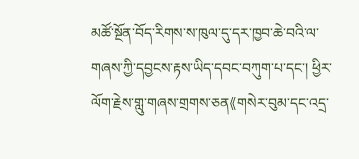མཚོ་སྔོན་བོད་རིགས་ས་ཁུལ་དུ་དར་ཁྱབ་ཆེ་བའི་ལ་གཞས་ཀྱི་དབྱངས་རྟས་ཡིད་དབང་བཀུག་པ་དང་། ཕྱིར་ལོག་རྗེས་གླུ་གཞས་གྲགས་ཅན《གསེར་བུམ་དང་འདྲ་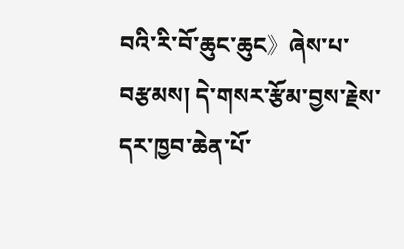བའི་རི་བོ་ཆུང་ཆུང》ཞེས་པ་བརྩམས། དེ་གསར་རྩོམ་བྱས་རྗེས་དར་ཁྱབ་ཆེན་པོ་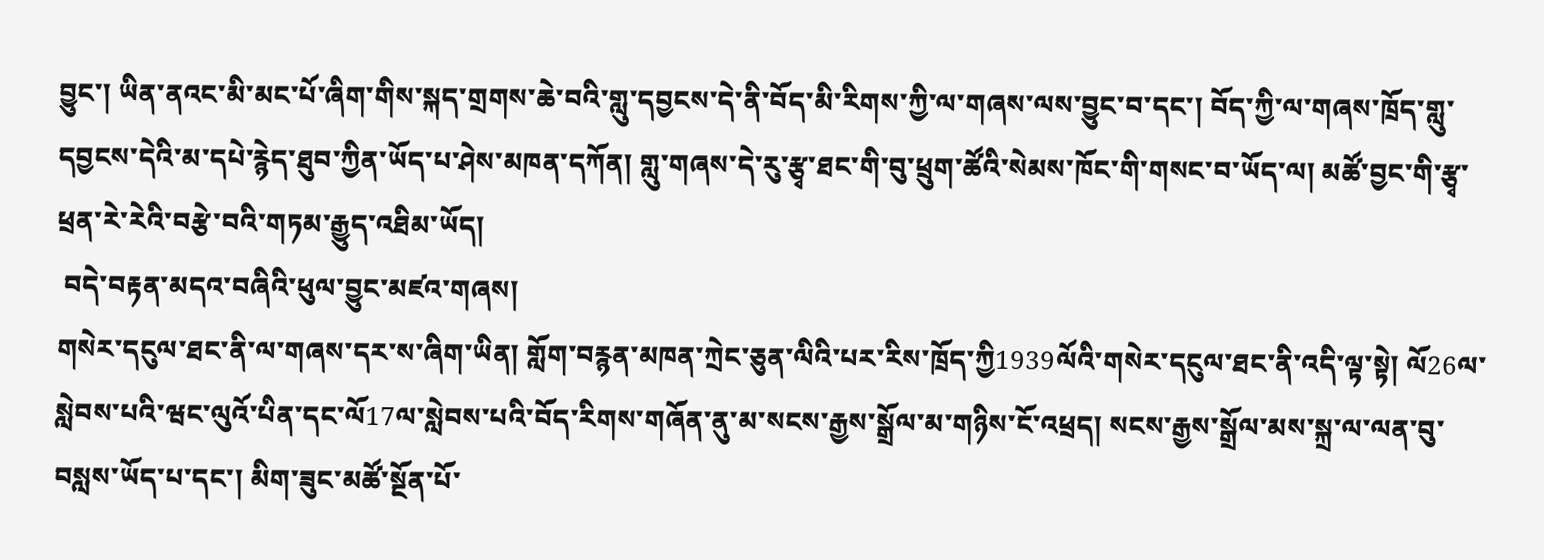བྱུང་། ཡིན་ནའང་མི་མང་པོ་ཞིག་གིས་སྐད་གྲགས་ཆེ་བའི་གླུ་དབྱངས་དེ་ནི་བོད་མི་རིགས་ཀྱི་ལ་གཞས་ལས་བྱུང་བ་དང་། བོད་ཀྱི་ལ་གཞས་ཁྲོད་གླུ་དབྱངས་དེའི་མ་དཔེ་རྙེད་ཐུབ་ཀྱིན་ཡོད་པ་ཤེས་མཁན་དཀོན། གླུ་གཞས་དེ་རུ་རྩྭ་ཐང་གི་བུ་ཕྲུག་ཚོའི་སེམས་ཁོང་གི་གསང་བ་ཡོད་ལ། མཚོ་བྱང་གི་རྩྭ་ཕྲན་རེ་རེའི་བརྩེ་བའི་གཏམ་རྒྱུད་འཐིམ་ཡོད།
 བདེ་བརྟན་མདའ་བཞིའི་ཕུལ་བྱུང་མཛའ་གཞས།
གསེར་དངུལ་ཐང་ནི་ལ་གཞས་དར་ས་ཞིག་ཡིན། གློག་བརྙན་མཁན་ཀྲེང་ཅུན་ལིའི་པར་རིས་ཁྲོད་ཀྱི1939ལོའི་གསེར་དངུལ་ཐང་ནི་འདི་ལྟ་སྟེ། ལོ26ལ་སླེབས་པའི་ཝང་ལུའོ་པིན་དང་ལོ17ལ་སླེབས་པའི་བོད་རིགས་གཞོན་ནུ་མ་སངས་རྒྱས་སྒྲོལ་མ་གཉིས་ངོ་འཕྲད། སངས་རྒྱས་སྒྲོལ་མས་སྐྲ་ལ་ལན་བུ་བསླས་ཡོད་པ་དང་། མིག་ཟུང་མཚོ་སྔོན་པོ་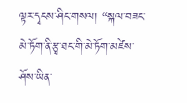ལྟར་དྭངས་ཤིང་གསལ། “སྐལ་བཟང་མེ་ཏོག་ནི་རྩྭ་ཐང་གི་མེ་ཏོག་མཛེས་ཤོས་ཡིན་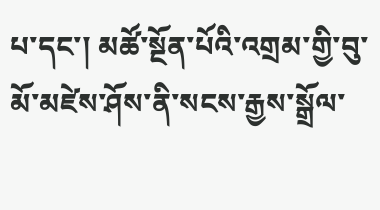པ་དང་། མཚོ་སྔོན་པོའི་འགྲམ་གྱི་བུ་མོ་མཛེས་ཤོས་ནི་སངས་རྒྱས་སྒྲོལ་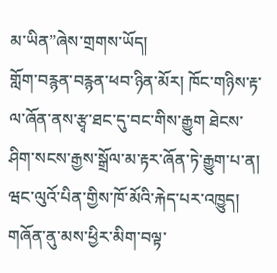མ་ཡིན”ཞེས་གྲགས་ཡོད།
གློག་བརྙན་བརྙན་ཕབ་ཉིན་མོར། ཁོང་གཉིས་རྟ་ལ་ཞོན་ནས་རྩྭ་ཐང་དུ་བང་གིས་རྒྱུག ཐེངས་ཤིག་སངས་རྒྱས་སྒྲོལ་མ་རྟར་ཞོན་ཏེ་རྒྱུག་པ་ན། ཝང་ལུའོ་པིན་གྱིས་ཁོ་མོའི་རྐེད་པར་འཁྱུད། གཞོན་ནུ་མས་ཕྱིར་མིག་བལྟ་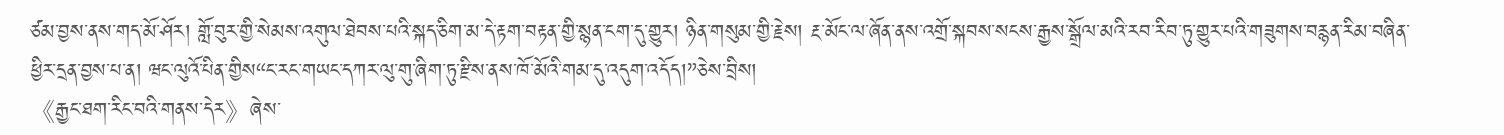ཙམ་བྱས་ནས་གད་མོ་ཤོར། གློ་བུར་གྱི་སེམས་འགུལ་ཐེབས་པའི་སྐད་ཅིག་མ་དེ་རྟག་བརྟན་གྱི་སྙན་ངག་དུ་གྱུར། ཉིན་གསུམ་གྱི་རྗེས། རྔ་མོང་ལ་ཞོན་ནས་འགྲོ་སྐབས་སངས་རྒྱས་སྒྲོལ་མའི་རབ་རིབ་ཏུ་གྱུར་པའི་གཟུགས་བརྙན་རིམ་བཞིན་ཕྱིར་དྲན་བྱས་པ་ན། ཝང་ལུའོ་པིན་གྱིས“ང་རང་གཡང་དཀར་ལུ་གུ་ཞིག་ཏུ་རྫིས་ནས་ཁོ་མོའི་གམ་དུ་འདུག་འདོད།”ཅེས་བྲིས།
《རྒྱང་ཐག་རིང་བའི་གནས་དེར》ཞེས་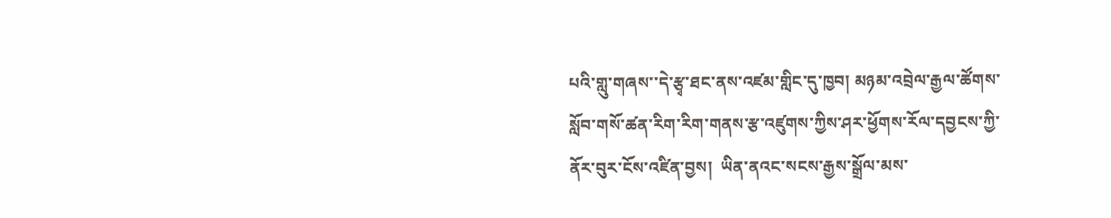པའི་གླུ་གཞས་་དེ་རྩྭ་ཐང་ནས་འཛམ་གླིང་དུ་ཁྱབ། མཉམ་འབྲེལ་རྒྱལ་ཚོགས་སློབ་གསོ་ཚན་རིག་རིག་གནས་རྩ་འཛུགས་ཀྱིས་ཤར་ཕྱོགས་རོལ་དབྱངས་ཀྱི་ནོར་བུར་ངོས་འཛིན་བྱས།  ཡིན་ནའང་སངས་རྒྱས་སྒྲོལ་མས་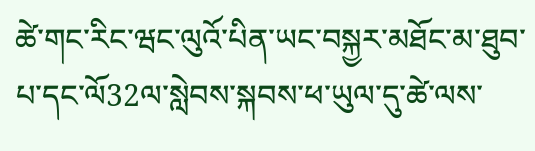ཚེ་གང་རིང་ཝང་ལུའོ་པིན་ཡང་བསྐྱར་མཐོང་མ་ཐུབ་པ་དང་ལོ32ལ་སླེབས་སྐབས་ཕ་ཡུལ་དུ་ཚེ་ལས་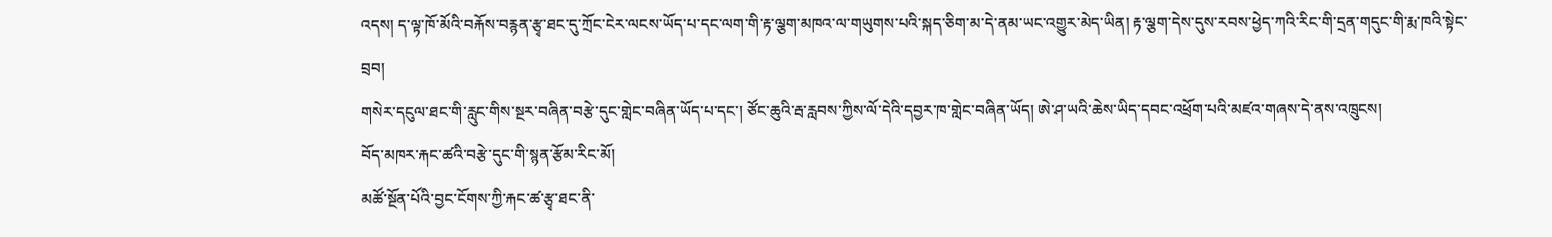འདས། ད་ལྟ་ཁོ་མོའི་བརྐོས་བརྙན་རྩྭ་ཐང་དུ་ཀྲོང་ངེར་ལངས་ཡོད་པ་དང་ལག་གི་རྟ་ལྕག་མཁའ་ལ་གཡུགས་པའི་སྐད་ཅིག་མ་དེ་ནམ་ཡང་འགྱུར་མེད་ཡིན། རྟ་ལྕག་དེས་དུས་རབས་ཕྱེད་ཀའི་རིང་གི་དྲན་གདུང་གི་རྨ་ཁའི་སྟེང་བྲབ།
གསེར་དངུལ་ཐང་གི་རླུང་གིས་སྔར་བཞིན་བརྩེ་དུང་གླེང་བཞིན་ཡོད་པ་དང་། ཙོང་ཆུའི་རྦ་རླབས་ཀྱིས་ལོ་དེའི་དབྱར་ཁ་གླེང་བཞིན་ཡོད། ཨེ་ཤ་ཡའི་ཆེས་ཡིད་དབང་འཕྲོག་པའི་མཛའ་གཞས་དེ་ནས་འཁྲུངས།
བོད་མཁར་རྐང་ཚའི་བརྩེ་དུང་གི་སྙན་རྩོམ་རིང་མོ།
མཚོ་སྔོན་པོའི་བྱང་ངོགས་ཀྱི་རྐང་ཚ་རྩྭ་ཐང་ནི་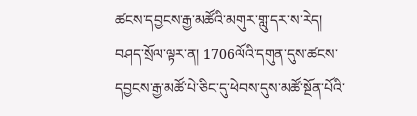ཚངས་དབྱངས་རྒྱ་མཚོའི་མགུར་གླུ་དར་ས་རེད། བཤད་སྲོལ་ལྟར་ན། 1706ལོའི་དགུན་དུས་ཚངས་དབྱངས་རྒྱ་མཚོ་པེ་ཅིང་དུ་ཕེབས་དུས་མཚོ་སྔོན་པོའི་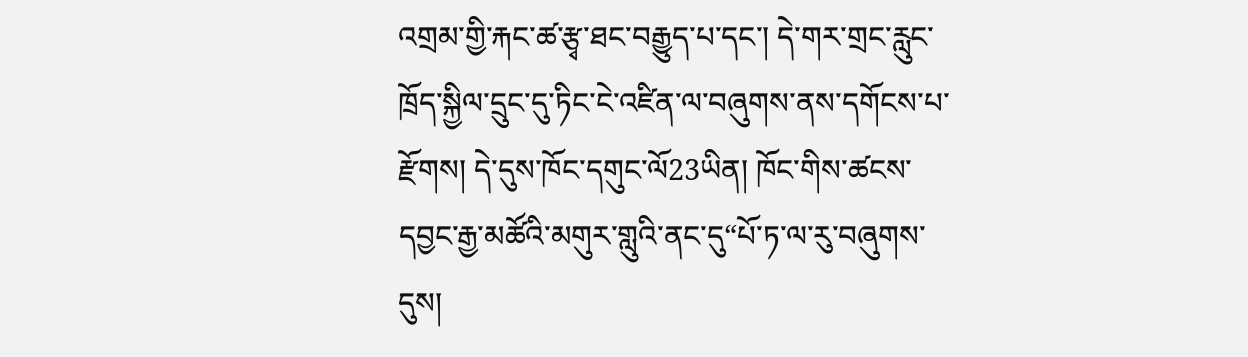འགྲམ་གྱི་རྐང་ཚ་རྩྭ་ཐང་བརྒྱུད་པ་དང་། དེ་གར་གྲང་རླུང་ཁྲོད་སྐྱིལ་དྲུང་དུ་ཏིང་ངེ་འཛིན་ལ་བཞུགས་ནས་དགོངས་པ་རྫོགས། དེ་དུས་ཁོང་དགུང་ལོ23ཡིན། ཁོང་གིས་ཚངས་དབྱང་རྒྱ་མཚོའི་མགུར་གླུའི་ནང་དུ“པོ་ཏ་ལ་རུ་བཞུགས་དུས།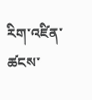རིག་འཛིན་ཚངས་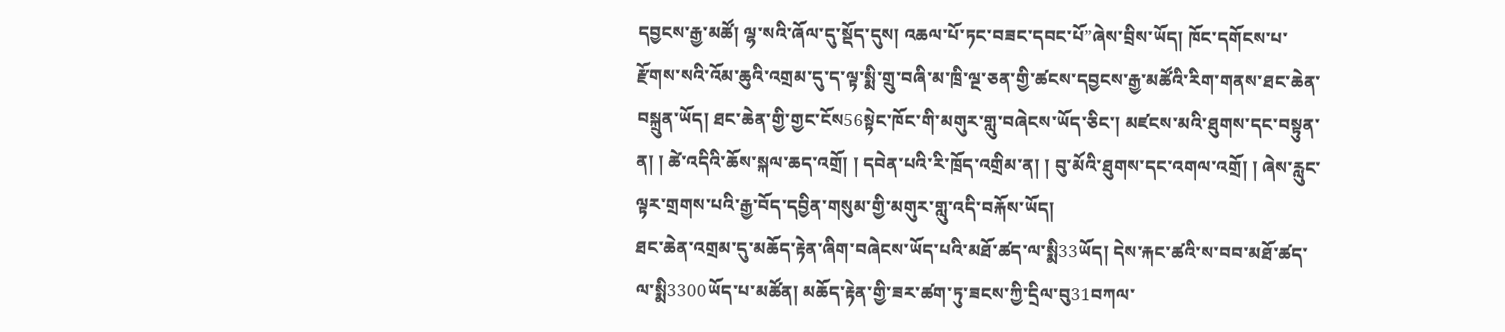དབྱངས་རྒྱ་མཚོ། ལྷ་སའི་ཞོལ་དུ་སྡོད་དུས། འཆལ་པོ་ཏང་བཟང་དབང་པོ”ཞེས་བྲིས་ཡོད། ཁོང་དགོངས་པ་རྫོགས་སའི་འོམ་ཆུའི་འགྲམ་དུ་ད་ལྟ་སྨི་གྲུ་བཞི་མ་ཁྲི་ལྔ་ཅན་གྱི་ཚངས་དབྱངས་རྒྱ་མཚོའི་རིག་གནས་ཐང་ཆེན་བསྐྲུན་ཡོད། ཐང་ཆེན་གྱི་གྱང་ངོས56སྟེང་ཁོང་གི་མགུར་གླུ་བཞེངས་ཡོད་ཅིང་། མཛངས་མའི་ཐུགས་དང་བསྟུན་ན། ། ཚེ་འདིའི་ཆོས་སྐལ་ཆད་འགྲོ། ། དབེན་པའི་རི་ཁྲོད་འགྲིམ་ན། ། བུ་མོའི་ཐུགས་དང་འགལ་འགྲོ། ། ཞེས་རླུང་ལྟར་གྲགས་པའི་རྒྱ་བོད་དབྱིན་གསུམ་གྱི་མགུར་གླུ་འདི་བརྐོས་ཡོད།
ཐང་ཆེན་འགྲམ་དུ་མཆོད་རྟེན་ཞིག་བཞེངས་ཡོད་པའི་མཐོ་ཚད་ལ་སྨི33ཡོད། དེས་རྐང་ཚའི་ས་བབ་མཐོ་ཚད་ལ་སྨི3300ཡོད་པ་མཚོན། མཆོད་རྟེན་གྱི་ཟར་ཚག་ཏུ་ཟངས་ཀྱི་དྲིལ་བུ31བཀལ་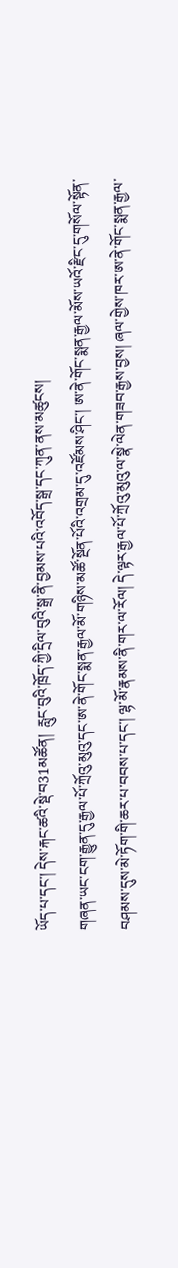ཡོད་པ་དང་། དེས་རྐང་ཚའི་སྡེ་བ31མཚོན།  རླུང་བུའི་ཁྲོད་ཀྱི་དྲིལ་བུའི་སྒྲ་ནི་བྱམས་པའི་འབོད་སྒྲ་དང་ཀུན་ནས་མཚུངས།
གཞན་ཡང་ངག་རྒྱུན་དུ་རྒྱལ་པོ་ཀྲོའུ་མུའུ་དང་ཨ་ནེ་གོང་སྨན་རྒྱལ་མོ་གཉིས་མཚོ་སྔོན་པོའི་འགྲམ་དུ་འཛོམས་ཤིང་། ཨ་ནེ་གོང་སྨན་རྒྱལ་མོས་ཡའོ་རྫིང་དུ་གསོལ་སྟོན་བཤམས་དུས་མེ་ཏོག་གི་ཆར་པ་བབས་པ་དང་། ལྷ་མོ་རྣམས་ནི་གར་ལ་རོལ། དེ་ལྟར་རྒྱལ་པོ་ཀྲོའུ་མུའུ་ལ་སྣེ་ལེན་གཟབ་རྒྱས་བྱས། ཞལ་གྱེས་ཁར་ཨ་ནེ་གོང་སྨན་རྒྱལ་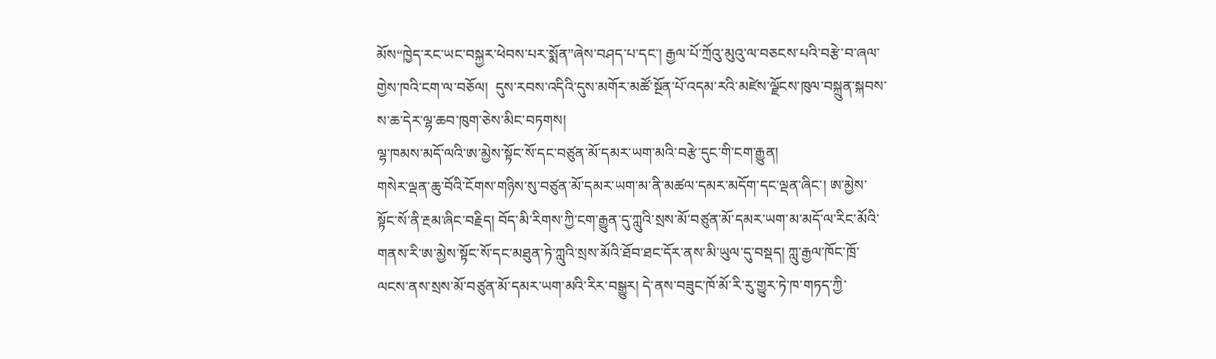མོས“ཁྱེད་རང་ཡང་བསྐྱར་ཕེབས་པར་སྨོན”ཞེས་བཤད་པ་དང་། རྒྱལ་པོ་ཀྲོའུ་མུའུ་ལ་བཅངས་པའི་བརྩེ་བ་ཞལ་གྱེས་ཁའི་ངག་ལ་བཅོལ།  དུས་རབས་འདིའི་དུས་མགོར་མཚོ་སྔོན་པོ་འདམ་རའི་མཛེས་ལྗོངས་ཁུལ་བསྐྲུན་སྐབས་ས་ཆ་དེར་ལྷ་ཆབ་ཁུག་ཅེས་མིང་བཏགས།
ལྷ་ཁམས་མདོ་ལའི་ཨ་མྱེས་སྟོང་སོ་དང་བཙུན་མོ་དམར་ཡག་མའི་བརྩེ་དུང་གི་ངག་རྒྱུན།
གསེར་ལྡན་ཆུ་བོའི་ངོགས་གཉིས་སུ་བཙུན་མོ་དམར་ཡག་མ་ནི་མཚལ་དམར་མདོག་དང་ལྡན་ཞིང་། ཨ་མྱེས་སྟོང་སོ་ནི་རྔམ་ཞིང་བརྗིད། བོད་མི་རིགས་ཀྱི་ངག་རྒྱུན་དུ་ཀླུའི་སྲས་མོ་བཙུན་མོ་དམར་ཡག་མ་མདོ་ལ་རིང་མོའི་གནས་རི་ཨ་མྱེས་སྟོང་སོ་དང་མཐུན་ཏེ་ཀླུའི་སྲས་མོའི་ཐོབ་ཐང་དོར་ནས་མི་ཡུལ་དུ་བསྡད། ཀླུ་རྒྱལ་ཁོང་ཁྲོ་ལངས་ནས་སྲས་མོ་བཙུན་མོ་དམར་ཡག་མའི་རིར་བསྒྱུར། དེ་ནས་བཟུང་ཁོ་མོ་རི་རུ་གྱུར་ཏེ་ཁ་གཏད་ཀྱི་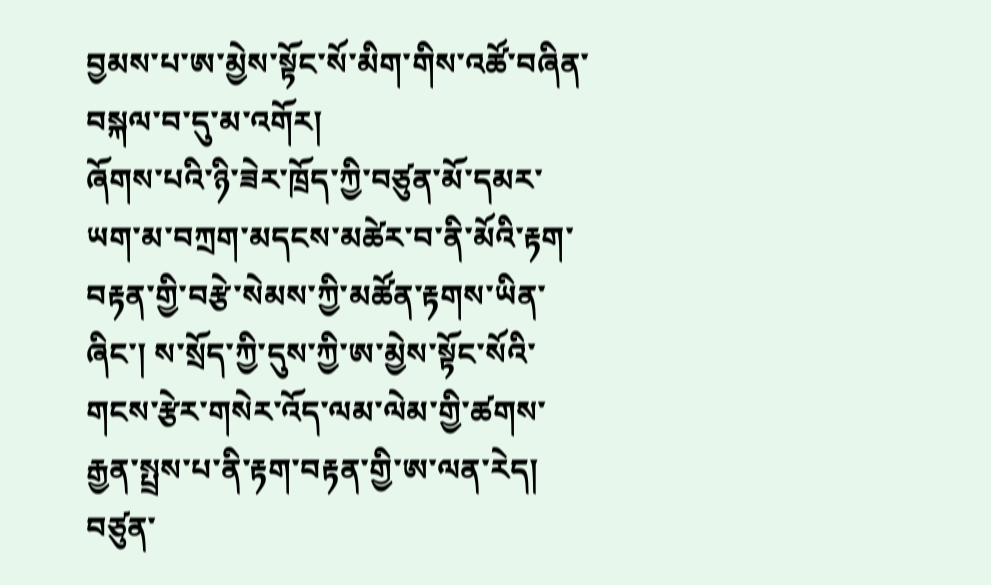བྱམས་པ་ཨ་མྱེས་སྟོང་སོ་མིག་གིས་འཚོ་བཞིན་བསྐལ་བ་དུ་མ་འགོར།
ཞོགས་པའི་ཉི་ཟེར་ཁྲོད་ཀྱི་བཙུན་མོ་དམར་ཡག་མ་བཀྲག་མདངས་མཚེར་བ་ནི་མོའི་རྟག་བརྟན་གྱི་བརྩེ་སེམས་ཀྱི་མཚོན་རྟགས་ཡིན་ཞིང་། ས་སྲོད་ཀྱི་དུས་ཀྱི་ཨ་མྱེས་སྟོང་སོའི་གངས་རྩེར་གསེར་འོད་ལམ་ལེམ་གྱི་ཚགས་རྒྱན་སྤྲས་པ་ནི་རྟག་བརྟན་གྱི་ཨ་ལན་རེད།
བཙུན་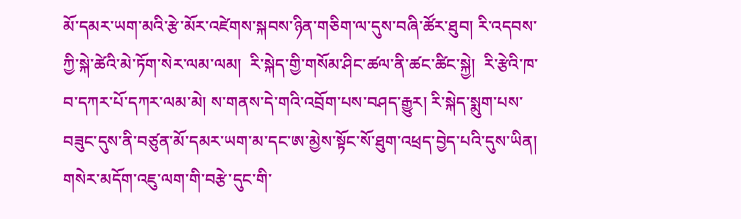མོ་དམར་ཡག་མའི་རྩེ་མོར་འཛེགས་སྐབས་ཉིན་གཅིག་ལ་དུས་བཞི་ཚོར་ཐུབ། རི་འདབས་ཀྱི་སྐེ་ཚེའི་མེ་ཏོག་སེར་ལམ་ལམ།  རི་སྐེད་གྱི་གསོམ་ཤིང་ཚལ་ནི་ཚང་ཚིང་སྐྱེ།  རི་རྩེའི་ཁ་བ་དཀར་པོ་དཀར་ལམ་མེ། ས་གནས་དེ་གའི་འབྲོག་པས་བཤད་རྒྱུར། རི་སྐེད་སྨུག་པས་བཟུང་དུས་ནི་བཙུན་མོ་དམར་ཡག་མ་དང་ཨ་མྱེས་སྟོང་སོ་ཐུག་འཕྲད་བྱེད་པའི་དུས་ཡིན།
གསེར་མདོག་འཇུ་ལག་གི་བརྩེ་དུང་གི་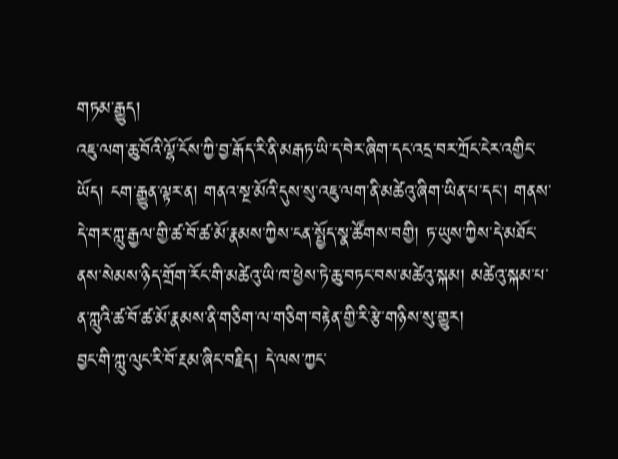གཏམ་རྒྱུད།
འཇུ་ལག་ཆུ་བོའི་ལྷོ་ངོས་ཀྱི་བྱ་རྒོད་རི་ནི་མརྒཏ་ཡི་ད་བེར་ཞིག་དང་འདྲ་བར་ཀྲོང་ངེར་འགྱིང་ཡོད། ངག་རྒྱུན་ལྟར་ན། གནའ་སྔ་མོའི་དུས་སུ་འཇུ་ལག་ནི་མཚེའུ་ཞིག་ཡིན་པ་དང་། གནས་དེ་གར་ཀླུ་རྒྱལ་གྱི་ཚ་བོ་ཚ་མོ་རྣམས་ཀྱིས་ངན་སྤྱོད་སྣ་ཚོགས་བགྱི། ཏ་ཡུས་ཀྱིས་དེ་མཐོང་ནས་སེམས་ཉིད་གྲོག་རོང་གི་མཚེའུ་ཡི་ཁ་ཕྱེས་ཏེ་ཆུ་བཏང་བས་མཚེའུ་སྐམ། མཚེའུ་སྐམ་པ་ན་ཀླུའི་ཚ་བོ་ཚ་མོ་རྣམས་ནི་གཅིག་ལ་གཅིག་བརྟེན་གྱི་རི་རྩེ་གཉིས་སུ་གྱུར།
བྱང་གི་ཀླུ་ལུང་རི་བོ་རྔམ་ཞིང་བརྗིད། དེ་ལས་ཀྱང་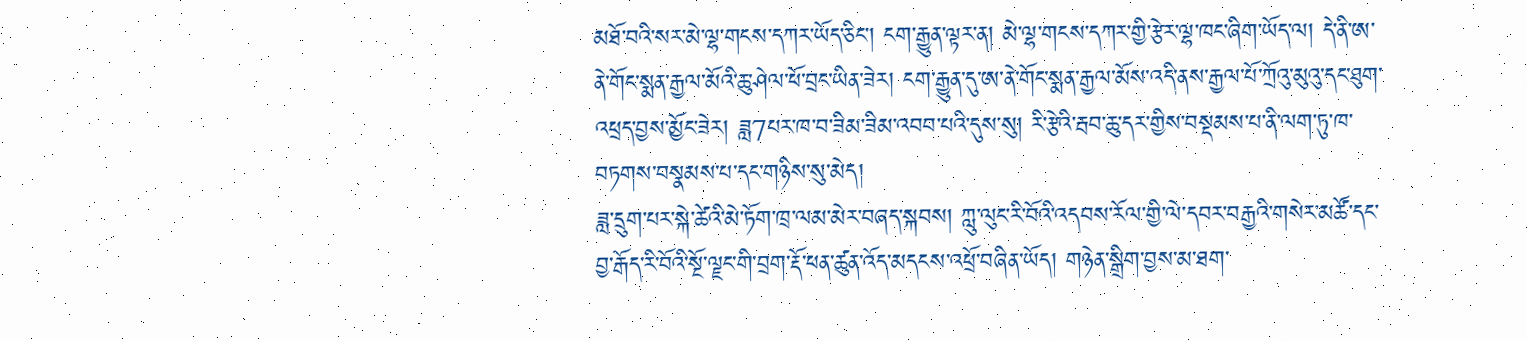མཐོ་བའི་སར་མེ་ལྷ་གངས་དཀར་ཡོད་ཅིང་། ངག་རྒྱུན་ལྟར་ན། མེ་ལྷ་གངས་དཀར་གྱི་རྩེར་ལྷ་ཁང་ཞིག་ཡོད་ལ། དེ་ནི་ཨ་ནེ་གོང་སྨན་རྒྱལ་མོའི་ཆུ་ཤེལ་ཕོ་བྲང་ཡིན་ཟེར། ངག་རྒྱུན་དུ་ཨ་ནེ་གོང་སྨན་རྒྱལ་མོས་འདི་ནས་རྒྱལ་པོ་ཀྲོའུ་མུའུ་དང་ཐུག་འཕྲད་བྱས་མྱོང་ཟེར། ཟླ7པར་ཁ་བ་ཟིམ་ཟིམ་འབབ་པའི་དུས་སུ། རི་རྩེའི་རྦབ་ཆུ་དར་གྱིས་བསྡམས་པ་ནི་ལག་ཏུ་ཁ་བཏགས་བསྣམས་པ་དང་གཉིས་སུ་མེད།
ཟླ་དྲུག་པར་སྐེ་ཚེའི་མེ་ཏོག་ཁྲ་ལམ་མེར་བཞད་སྐབས། ཀླུ་ལུང་རི་བོའི་འདབས་རོལ་གྱི་ལེ་དབར་བརྒྱའི་གསེར་མཚོ་དང་བྱ་རྒོད་རི་བོའི་སྔོ་ལྗང་གི་བྲག་རྡོ་ཕན་ཚུན་འོད་མདངས་འཕྲོ་བཞིན་ཡོད། གཉེན་སྒྲིག་བྱས་མ་ཐག་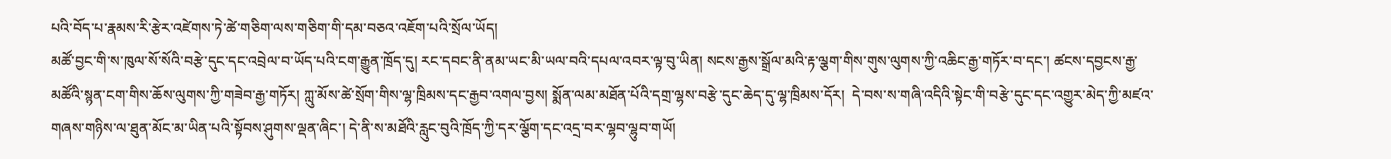པའི་བོད་པ་རྣམས་རི་རྩེར་འཛེགས་ཏེ་ཚེ་གཅིག་ལས་གཅིག་གི་དམ་བཅའ་འཇོག་པའི་སྲོལ་ཡོད།
མཚོ་བྱང་གི་ས་ཁུལ་སོ་སོའི་བརྩེ་དུང་དང་འབྲེལ་བ་ཡོད་པའི་ངག་རྒྱུན་ཁྲོད་དུ། རང་དབང་ནི་ནམ་ཡང་མི་ཡལ་བའི་དཔལ་འབར་ལྟ་བུ་ཡིན། སངས་རྒྱས་སྒྲོལ་མའི་རྟ་ལྕག་གིས་གུས་ལུགས་ཀྱི་འཆིང་རྒྱ་གཏོར་བ་དང་། ཚངས་དབྱངས་རྒྱ་མཚོའི་སྙན་ངག་གིས་ཆོས་ལུགས་ཀྱི་གཟེབ་རྒྱ་གཏོར། ཀླུ་མོས་ཚེ་སྲོག་གིས་ལྷ་ཁྲིམས་དང་རྒྱབ་འགལ་བྱས། སྨོན་ལམ་མཐོན་པོའི་དགྲ་ལྷས་བརྩེ་དུང་ཆེད་དུ་ལྷ་ཁྲིམས་དོར།  དེ་བས་ས་གཞི་འདིའི་སྟེང་གི་བརྩེ་དུང་དང་འགྱུར་མེད་ཀྱི་མཛའ་གཞས་གཉིས་ལ་ཐུན་མོང་མ་ཡིན་པའི་སྟོབས་ཤུགས་ལྡན་ཞིང་། དེ་ནི་ས་མཐོའི་རླུང་བུའི་ཁྲོད་ཀྱི་དར་ལྕོག་དང་འདྲ་བར་ལྷབ་ལྷུབ་གཡོ།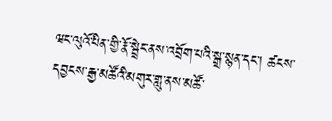ཝང་ལུའོ་པིན་གྱི་རྣོ་སྦྲེང་ནས་འབྲོག་པའི་སྒྲ་སྙན་དང་། ཚངས་དབྱངས་རྒྱ་མཚོའི་མགུར་གླུ་ནས་མཚོ་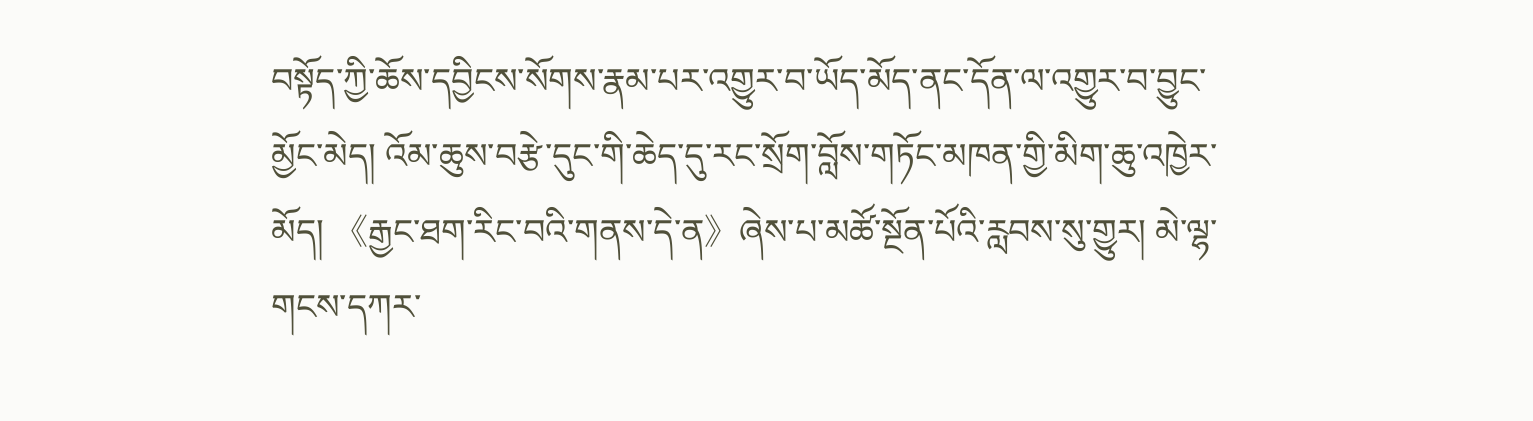བསྟོད་ཀྱི་ཆོས་དབྱིངས་སོགས་རྣམ་པར་འགྱུར་བ་ཡོད་མོད་ནང་དོན་ལ་འགྱུར་བ་བྱུང་མྱོང་མེད། འོམ་ཆུས་བརྩེ་དུང་གི་ཆེད་དུ་རང་སྲོག་བློས་གཏོང་མཁན་གྱི་མིག་ཆུ་འཁྱེར་མོད། 《རྒྱང་ཐག་རིང་བའི་གནས་དེ་ན》ཞེས་པ་མཚོ་སྔོན་པོའི་རླབས་སུ་གྱུར། མེ་ལྷ་གངས་དཀར་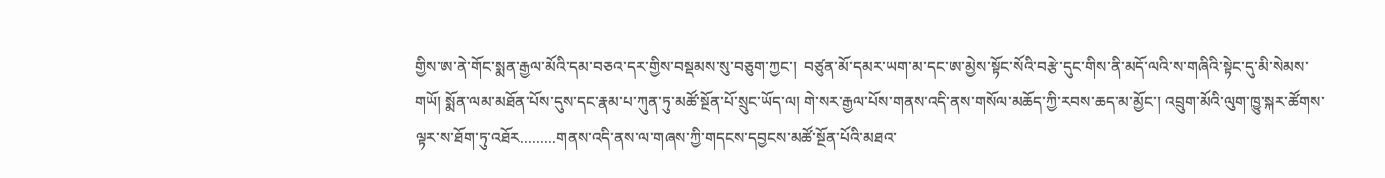གྱིས་ཨ་ནེ་གོང་སྨན་རྒྱལ་མོའི་དམ་བཅའ་དར་གྱིས་བསྡམས་སུ་བཅུག་ཀྱང་།  བཙུན་མོ་དམར་ཡག་མ་དང་ཨ་མྱེས་སྟོང་སོའི་བརྩེ་དུང་གིས་ནི་མདོ་ལའི་ས་གཞིའི་སྟེང་དུ་མི་སེམས་གཡོ། སྨོན་ལམ་མཐོན་པོས་དུས་དང་རྣམ་པ་ཀུན་ཏུ་མཚོ་སྔོན་པོ་སྲུང་ཡོད་ལ། གེ་སར་རྒྱལ་པོས་གནས་འདི་ནས་གསོལ་མཆོད་ཀྱི་རབས་ཆད་མ་མྱོང་། འབྲུག་མོའི་ལུག་ཁྱུ་སྐར་ཚོགས་ལྟར་ས་ཐོག་ཏུ་འཐོར.........གནས་འདི་ནས་ལ་གཞས་ཀྱི་གདངས་དབྱངས་མཚོ་སྔོན་པོའི་མཐའ་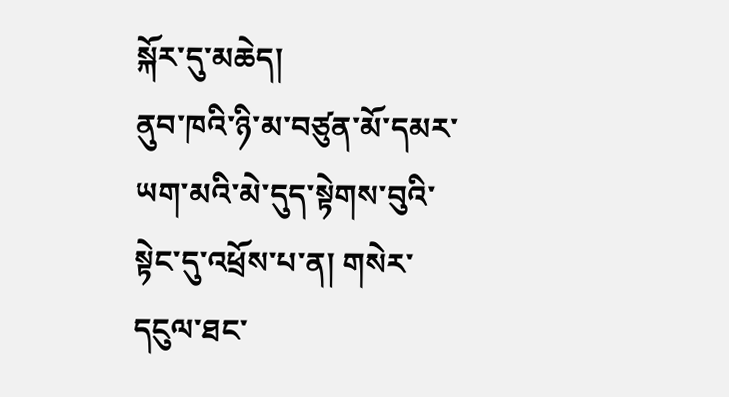སྐོར་དུ་མཆེད།
ནུབ་ཁའི་ཉི་མ་བཙུན་མོ་དམར་ཡག་མའི་མེ་དུད་སྟེགས་བུའི་སྟེང་དུ་འཕྲོས་པ་ན། གསེར་དངུལ་ཐང་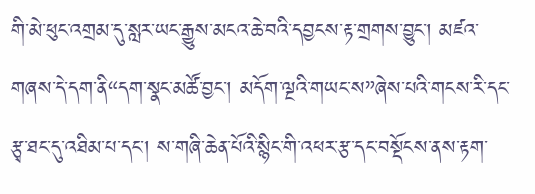གི་མེ་ཕུང་འགྲམ་དུ་སླར་ཡང་རྒྱུས་མངའ་ཆེ་བའི་དབྱངས་རྟ་གྲགས་བྱུང་། མཛའ་གཞས་དེ་དག་ནི“དག་སྣང་མཚོ་བྱང་། མདོག་ལྔའི་གཡང་ས”ཞེས་པའི་གངས་རི་དང་རྩྭ་ཐང་དུ་འཐིམ་པ་དང་། ས་གཞི་ཆེན་པོའི་སྙིང་གི་འཕར་རྩ་དང་བསྡོངས་ནས་རྟག་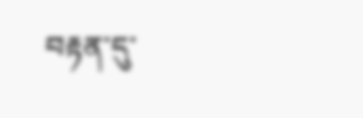བརྟན་དུ་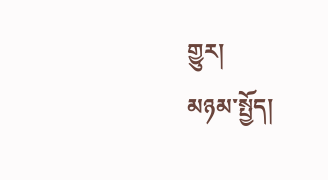གྱུར།
མཉམ་སྤྱོད།